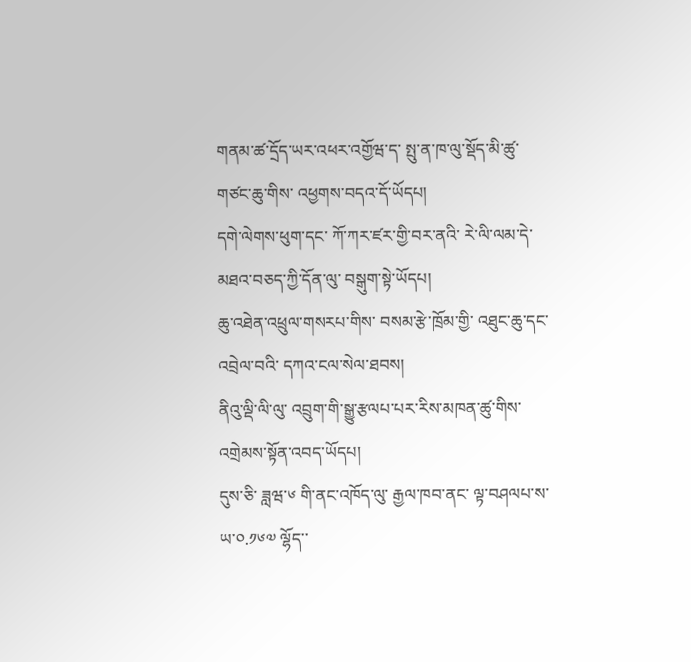གནམ་ཚ་དྲོད་ཡར་འཕར་འགྱོཝ་ད་ སྤུ་ན་ཁ་ལུ་སྡོད་མི་ཚུ་ གཙང་ཆུ་གིས་ འཕྱགས་བདའ་དོ་ཡོདཔ།
དགེ་ལེགས་ཕུག་དང་ ཀོ་ཀར་ཛར་གྱི་བར་ནའི་ རེ་ལི་ལམ་དེ་ མཐའ་བཅད་ཀྱི་དོན་ལུ་ བསྒུག་སྟེ་ཡོདཔ།
ཆུ་འཐེན་འཕྲུལ་གསརཔ་གིས་ བསམ་རྩེ་ཁྲོམ་གྱི་ འཐུང་ཆུ་དང་འབྲེལ་བའི་ དཀའ་ངལ་སེལ་ཐབས།
ནིའུ་ལྡི་ལི་ལུ་ འབྲུག་གི་སྒྱུ་རྩལཔ་པར་རིས་མཁན་ཚུ་གིས་ འགྲེམས་སྟོན་འབད་ཡོདཔ།
དུས་ཅི་ ཟླཝ་༦ གི་ནང་འཁོད་ལུ་ རྒྱལ་ཁབ་ནང་ ལྟ་བཤལཔ་ས་ཡ་༠.༡༦༧ ལྷོད་་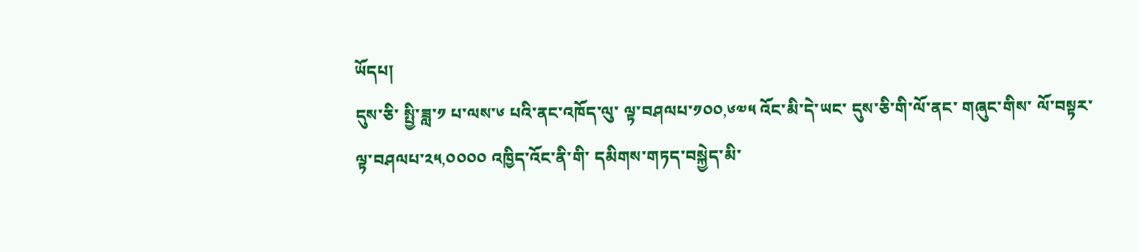ཡོདཔ།
དུས་ཅི་ སྤྱི་ཟླ་༡ པ་ལས་༦ པའི་ནང་འཁོད་ལུ་ ལྟ་བཤལཔ་༡༠༠,༦༧༥ འོང་མི་དེ་ཡང་ དུས་ཅི་གི་ལོ་ནང་ གཞུང་གིས་ ལོ་བསྟར་ལྟ་བཤལཔ་༢༥,༠༠༠༠ འཁྱིད་འོང་ནི་གི་ དམིགས་གཏད་བསྐྱེད་མི་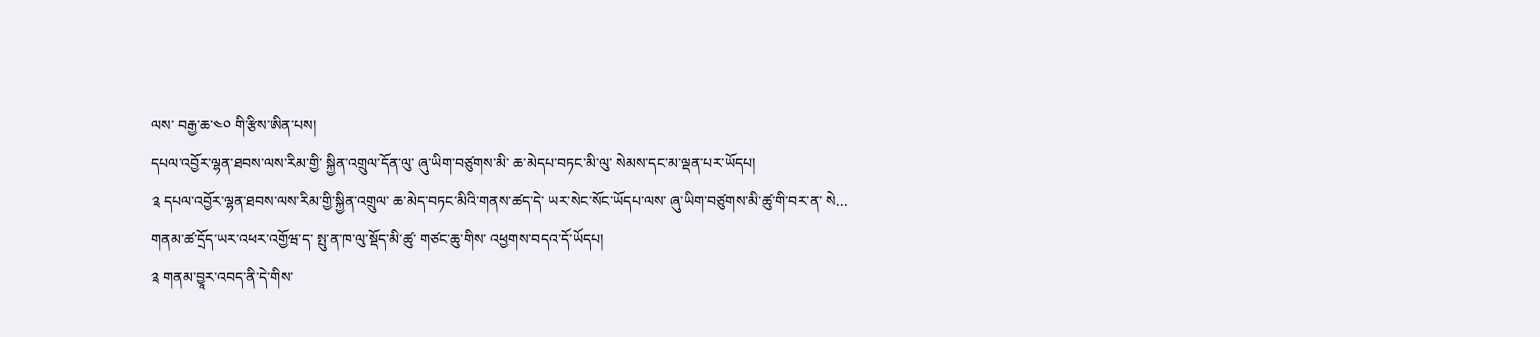ལས་ བརྒྱ་ཆ་༤༠ གི་རྩིས་ཨིན་པས།
དཔལ་འབྱོར་ལྷན་ཐབས་ལས་རིམ་གྱི་ སྐྱིན་འགྲུལ་དོན་ལུ་ ཞུ་ཡིག་བཙུགས་མི་ ཆ་མེདཔ་བཏང་མི་ལུ་ སེམས་དང་མ་ལྡན་པར་ཡོདཔ།
༉ དཔལ་འབྱོར་ལྷན་ཐབས་ལས་རིམ་གྱི་སྐྱིན་འགྲུལ་ ཆ་མེད་བཏང་མིའི་གནས་ཚད་དེ་ ཡར་སེང་སོང་ཡོདཔ་ལས་ ཞུ་ཡིག་བཙུགས་མི་ཚུ་གི་བར་ན་ སེ...
གནམ་ཚ་དྲོད་ཡར་འཕར་འགྱོཝ་ད་ སྤུ་ན་ཁ་ལུ་སྡོད་མི་ཚུ་ གཙང་ཆུ་གིས་ འཕྱགས་བདའ་དོ་ཡོདཔ།
༉ གནམ་བྱཱར་འབད་ནི་དེ་གིས་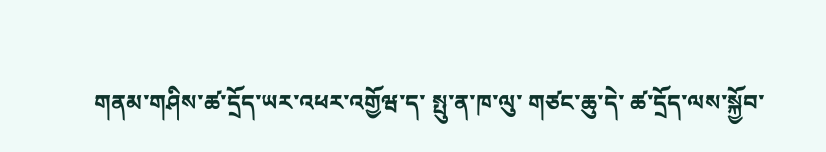གནམ་གཤིས་ཚ་དྲོད་ཡར་འཕར་འགྱོཝ་ད་ སྤུ་ན་ཁ་ལུ་ གཙང་ཆུ་དེ་ ཚ་དྲོད་ལས་སྐྱོབ་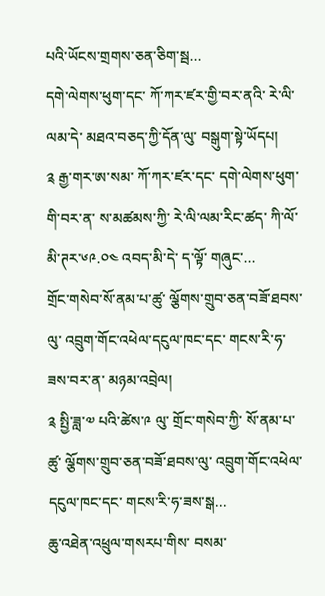པའི་ཡོངས་གྲགས་ཅན་ཅིག་སྦ...
དགེ་ལེགས་ཕུག་དང་ ཀོ་ཀར་ཛར་གྱི་བར་ནའི་ རེ་ལི་ལམ་དེ་ མཐའ་བཅད་ཀྱི་དོན་ལུ་ བསྒུག་སྟེ་ཡོདཔ།
༉ རྒྱ་གར་ཨ་སམ་ ཀོ་ཀར་ཛར་དང་ དགེ་ལེགས་ཕུག་གི་བར་ན་ ས་མཚམས་ཀྱི་ རེ་ལི་ལམ་རིང་ཚད་ ཀི་ལོ་མི་ཊར་༦༩.༠༤ འབད་མི་དེ་ ད་ལྟོ་ གཞུང་...
གྲོང་གསེབ་སོ་ནམ་པ་ཚུ་ ལྕོགས་གྲུབ་ཅན་བཟོ་ཐབས་ལུ་ འབྲུག་གོང་འཕེལ་དངུལ་ཁང་དང་ གངས་རི་ཧ་ཟས་བར་ན་ མཉམ་འབྲེལ།
༉ སྤྱི་ཟླ་༧ པའི་ཚེས་༩ ལུ་ གྲོང་གསེབ་ཀྱི་ སོ་ནམ་པ་ཚུ་ ལྕོགས་གྲུབ་ཅན་བཟོ་ཐབས་ལུ་ འབྲུག་གོང་འཕེལ་དངུལ་ཁང་དང་ གངས་རི་ཧ་ཟས་སྒ...
ཆུ་འཐེན་འཕྲུལ་གསརཔ་གིས་ བསམ་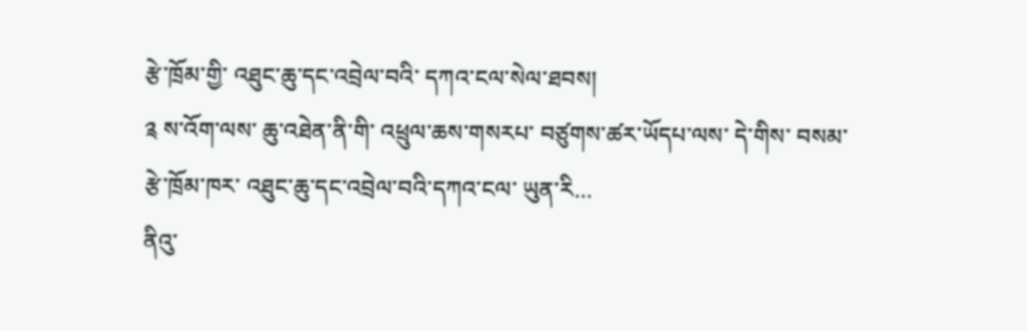རྩེ་ཁྲོམ་གྱི་ འཐུང་ཆུ་དང་འབྲེལ་བའི་ དཀའ་ངལ་སེལ་ཐབས།
༉ ས་འོག་ལས་ ཆུ་འཐེན་ནི་གི་ འཕྲུལ་ཆས་གསརཔ་ བཙུགས་ཚར་ཡོདཔ་ལས་ དེ་གིས་ བསམ་རྩེ་ཁྲོམ་ཁར་ འཐུང་ཆུ་དང་འབྲེལ་བའི་དཀའ་ངལ་ ཡུན་རི...
ནིའུ་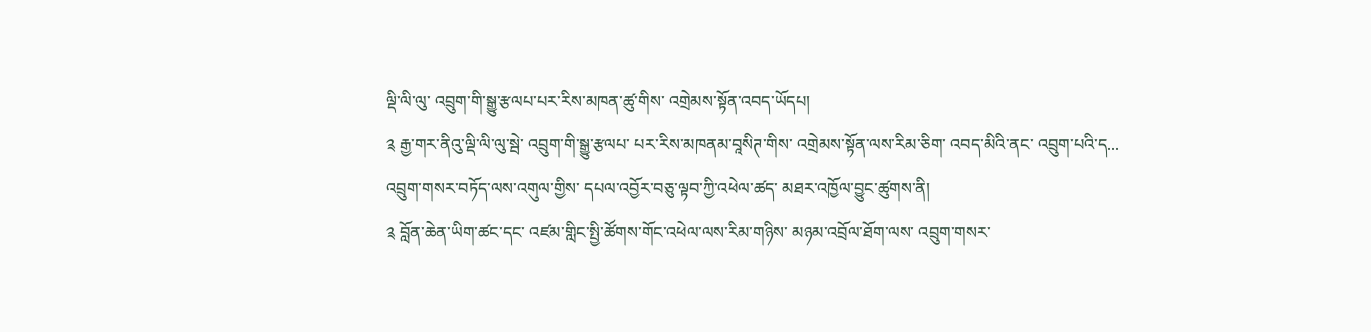ལྡི་ལི་ལུ་ འབྲུག་གི་སྒྱུ་རྩལཔ་པར་རིས་མཁན་ཚུ་གིས་ འགྲེམས་སྟོན་འབད་ཡོདཔ།
༉ རྒྱ་གར་ནིའུ་ལྡི་ལི་ལུ་སྦེ་ འབྲུག་གི་སྒྱུ་རྩལཔ་ པར་རིས་མཁནམ་བཱསིཊ་གིས་ འགྲེམས་སྟོན་ལས་རིམ་ཅིག་ འབད་མིའི་ནང་ འབྲུག་པའི་ད...
འབྲུག་གསར་བཏོད་ལས་འགུལ་གྱིས་ དཔལ་འབྱོར་བཅུ་ལྟབ་ཀྱི་འཕེལ་ཚད་ མཐར་འཁྱོལ་བྱུང་ཚུགས་ནི།
༉ བློན་ཆེན་ཡིག་ཚང་དང་ འཛམ་གླིང་སྤྱི་ཚོགས་གོང་འཕེལ་ལས་རིམ་གཉིས་ མཉམ་འབྲོལ་ཐོག་ལས་ འབྲུག་གསར་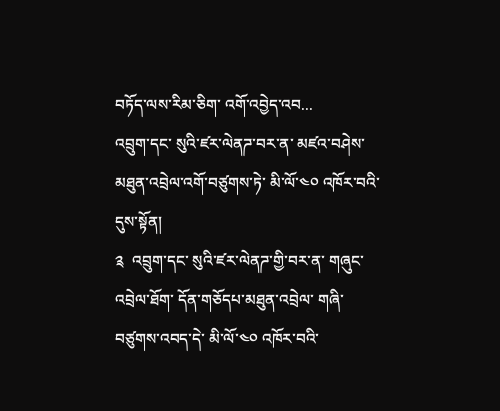བཏོད་ལས་རིམ་ཅིག་ འགོ་འབྱེད་འབ...
འབྲུག་དང་ སུའི་ཛར་ལེནཌ་བར་ན་ མཛའ་བཤེས་མཐུན་འབྲེལ་འགོ་བཙུགས་ཏེ་ མི་ལོ་༤༠ འཁོར་བའི་དུས་སྟོན།
༉  འབྲུག་དང་ སུའི་ཛར་ལེནཌ་གྱི་བར་ན་ གཞུང་འབྲེལ་ཐོག་ དོན་གཅོདཔ་མཐུན་འབྲེལ་ གཞི་བཙུགས་འབད་དེ་ མི་ལོ་༤༠ འཁོར་བའི་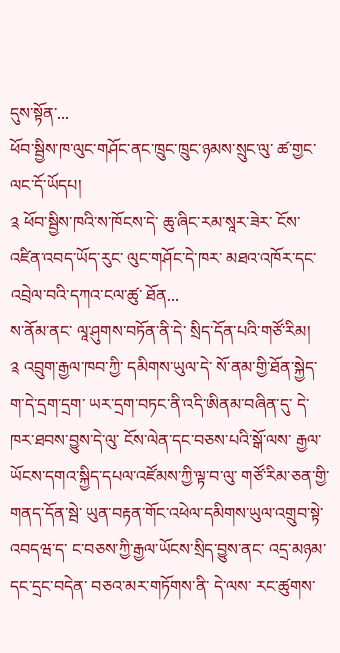དུས་སྟོན་...
ཕོབ་སྦྱིས་ཁ་ལུང་གཤོང་ནང་ཁྲུང་ཁྲུང་ཉམས་སྲུང་ལུ་ ཚ་གྱང་ལང་དོ་ཡོདཔ།
༉ ཕོབ་སྦྱིས་ཁའི་ས་ཁོངས་དེ་ ཆུ་ཞིང་རམ་སཱར་ཟེར་ ངོས་འཛིན་འབད་ཡོད་རུང་ ལུང་གཤོང་དེ་ཁར་ མཐའ་འཁོར་དང་འབྲེལ་བའི་དཀའ་ངལ་ཚུ་ ཐོན...
ས་ནོམ་ནང་ ལཱ་ཤུགས་བཏོན་ནི་དེ་ སྲིད་དོན་པའི་གཙོ་རིམ།
༉ འབྲུག་རྒྱལ་ཁབ་ཀྱི་ དམིགས་ཡུལ་དེ་ སོ་ནམ་གྱི་ཐོན་སྐྱེད་ ག་དེ་དྲག་དྲག་ ཡར་དྲག་བཏང་ནི་འདི་ཨིནམ་བཞིན་དུ་ དེ་ཁར་ཐབས་བྱུས་དེ་ལུ་ ངོས་ལེན་དང་བཅས་པའི་སྒོ་ལས་ རྒྱལ་ཡོངས་དགའ་སྐྱིད་དཔལ་འཛོམས་ཀྱི་ལྟ་བ་ལུ་ གཙོ་རིམ་ཅན་གྱི་གནད་དོན་སྦེ་ ཡུན་བརྟན་གོང་འཕེལ་དམིགས་ཡུལ་འགྲུབ་སྟེ་འབདཝ་ད་ ང་བཅས་ཀྱི་རྒྱལ་ཡོངས་སྲིད་བྱུས་ནང་ འདྲ་མཉམ་དང་དྲང་བདེན་ བཅའ་མར་གཏོགས་ནི་ དེ་ལས་ རང་ཚུགས་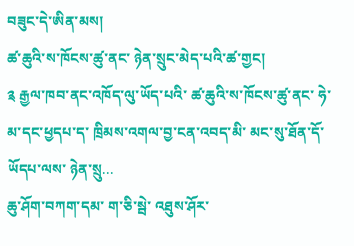བཟུང་དེ་ཨིན་མས།
ཚ་ཆུའི་ས་ཁོངས་ཚུ་ནང་ ཉེན་སྲུང་མེད་པའི་ཚ་གྱང།
༉ རྒྱལ་ཁབ་ནང་འཁོད་ལུ་ཡོད་པའི་ ཚ་ཆུའི་ས་ཁོངས་ཚུ་ནང་ ཧེ་མ་དང་ཕྱདཔ་ད་ ཁྲིམས་འགལ་བྱ་ངན་འབད་མི་ མང་སུ་ཐོན་དོ་ཡོདཔ་ལས་ ཉེན་སྲུ...
ཆུ་ཤོག་བཀག་དམ་ ག་ཅི་སྦེ་ འཐུས་ཤོར་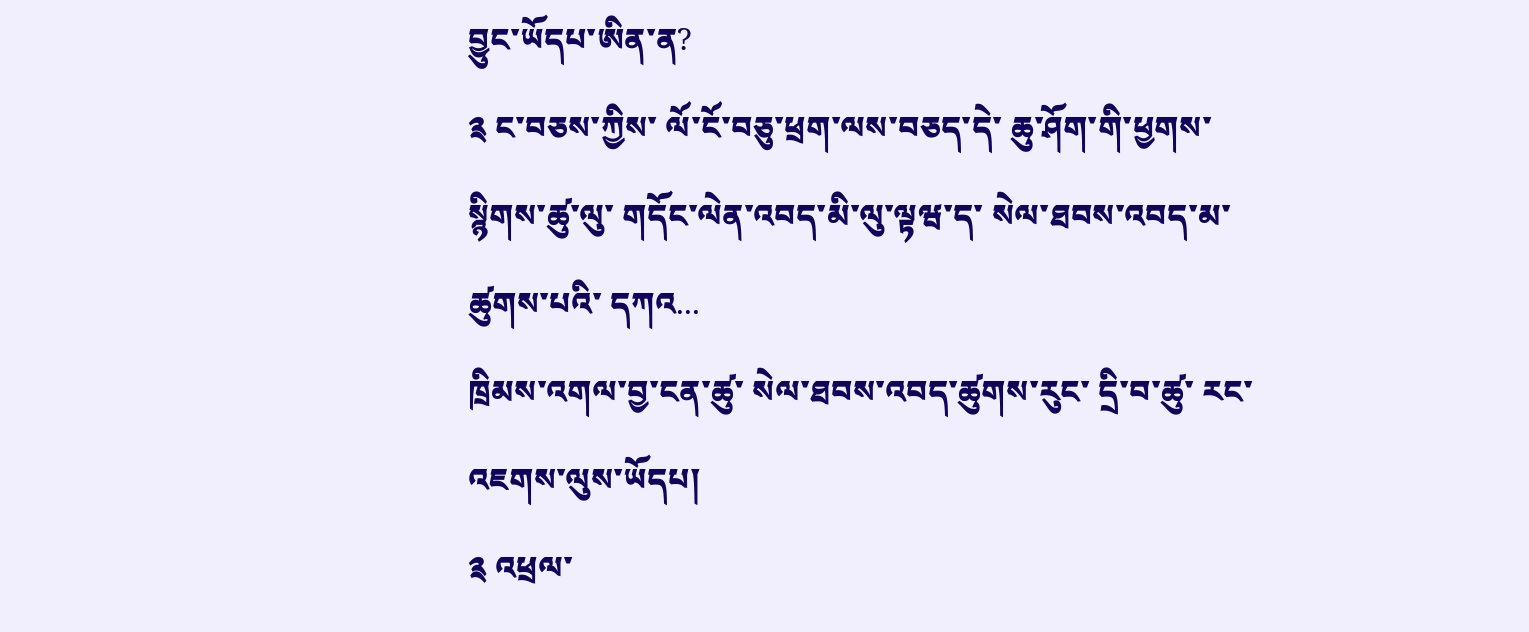བྱུང་ཡོདཔ་ཨིན་ན?
༉ ང་བཅས་ཀྱིས་ ལོ་ངོ་བཅུ་ཕྲག་ལས་བཅད་དེ་ ཆུ་ཤོག་གི་ཕྱགས་སྙིགས་ཚུ་ལུ་ གདོང་ལེན་འབད་མི་ལུ་ལྟཝ་ད་ སེལ་ཐབས་འབད་མ་ཚུགས་པའི་ དཀའ...
ཁྲིམས་འགལ་བྱ་ངན་ཚུ་ སེལ་ཐབས་འབད་ཚུགས་རུང་ དྲི་བ་ཚུ་ རང་འཇགས་ལུས་ཡོདཔ།
༉ འཕྲལ་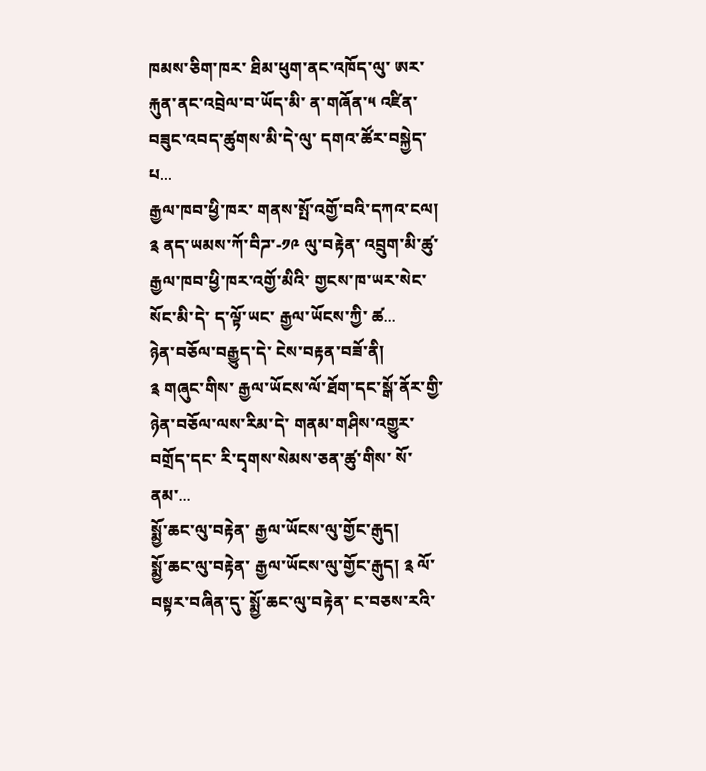ཁམས་ཅིག་ཁར་ ཐིམ་ཕུག་ནང་འཁོད་ལུ་ ཨར་རྐུན་ནང་འབྲེལ་བ་ཡོད་མི་ ན་གཞོན་༥ འཛིན་བཟུང་འབད་ཚུགས་མི་དེ་ལུ་ དགའ་ཚོར་བསྐྱེད་པ...
རྒྱལ་ཁབ་ཕྱི་ཁར་ གནས་སྤོ་འགྱོ་བའི་དཀའ་ངལ།
༉ ནད་ཡམས་ཀོ་བིཌ་-༡༩ ལུ་བརྟེན་ འབྲུག་མི་ཚུ་ རྒྱལ་ཁབ་ཕྱི་ཁར་འགྱོ་མིའི་ གྱངས་ཁ་ཡར་སེང་སོང་མི་དེ་ ད་ལྟོ་ཡང་ རྒྱལ་ཡོངས་ཀྱི་ ཚ...
ཉེན་བཅོལ་བརྒྱུད་དེ་ ངེས་བརྟན་བཟོ་ནི།
༉ གཞུང་གིས་ རྒྱལ་ཡོངས་ལོ་ཐོག་དང་སྒོ་ནོར་གྱི་ ཉེན་བཅོལ་ལས་རིམ་དེ་ གནམ་གཤིས་འགྱུར་བགྲོད་དང་ རི་དྭགས་སེམས་ཅན་ཚུ་གིས་ སོ་ནམ་...
སྨྱོ་ཆང་ལུ་བརྟེན་ རྒྱལ་ཡོངས་ལུ་གྱོང་རྒུད།
སྨྱོ་ཆང་ལུ་བརྟེན་ རྒྱལ་ཡོངས་ལུ་གྱོང་རྒུད། ༉ ལོ་བསྟར་བཞིན་དུ་ སྨྱོ་ཆང་ལུ་བརྟེན་ ང་བཅས་རའི་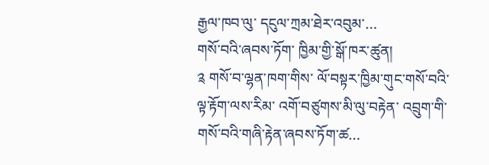རྒྱལ་ཁབ་ལུ་ དངུལ་ཀྲམ་ཐེར་འབུམ་...
གསོ་བའི་ཞབས་ཏོག་ ཁྱིམ་གྱི་སྒོ་ཁར་ཚུན།
༉ གསོ་བ་ལྷན་ཁག་གིས་ ལོ་བསྟར་ཁྱིམ་གུང་གསོ་བའི་ལྟ་རྟོག་ལས་རིམ་ འགོ་བཙུགས་མི་ལུ་བརྟེན་ འབྲུག་གི་ གསོ་བའི་གཞི་རྟེན་ཞབས་ཏོག་ཚ...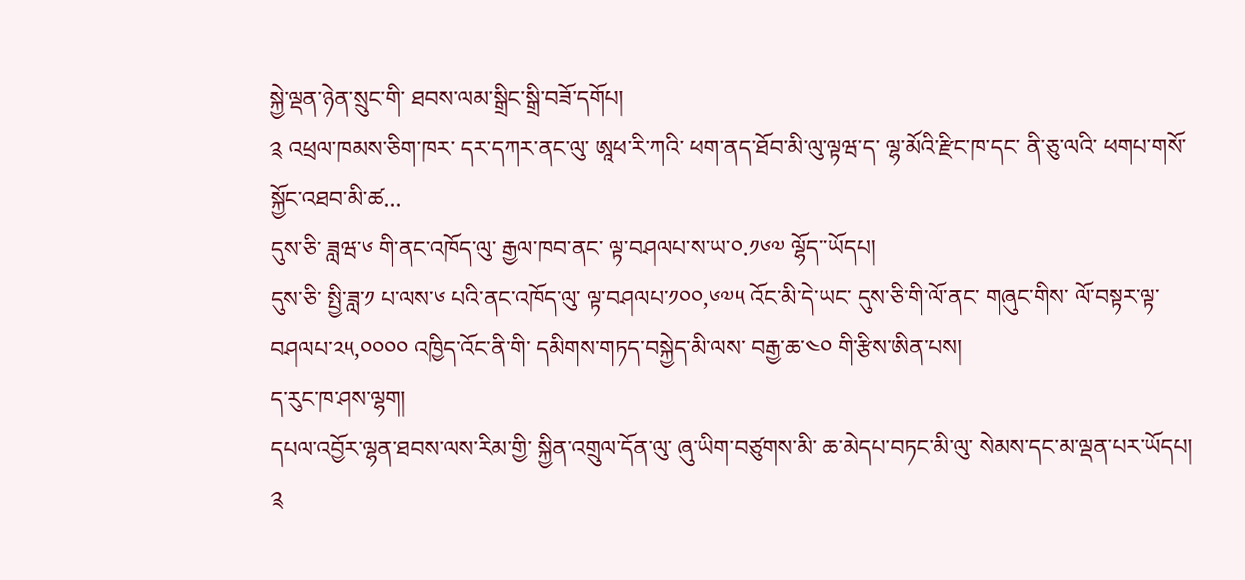སྐྱེ་ལྡན་ཉེན་སྲུང་གི་ ཐབས་ལམ་སྒྲིང་སྒྲི་བཟོ་དགོཔ།
༉ འཕྲལ་ཁམས་ཅིག་ཁར་ དར་དཀར་ནང་ལུ་ ཨཱཕ་རི་ཀའི་ ཕག་ནད་ཐོབ་མི་ལུ་ལྟཝ་ད་ ལྷ་མོའི་རྫིང་ཁ་དང་ ནི་ཅུ་ལའི་ ཕགཔ་གསོ་སྐྱོང་འཐབ་མི་ཚ...
དུས་ཅི་ ཟླཝ་༦ གི་ནང་འཁོད་ལུ་ རྒྱལ་ཁབ་ནང་ ལྟ་བཤལཔ་ས་ཡ་༠.༡༦༧ ལྷོད་་ཡོདཔ།
དུས་ཅི་ སྤྱི་ཟླ་༡ པ་ལས་༦ པའི་ནང་འཁོད་ལུ་ ལྟ་བཤལཔ་༡༠༠,༦༧༥ འོང་མི་དེ་ཡང་ དུས་ཅི་གི་ལོ་ནང་ གཞུང་གིས་ ལོ་བསྟར་ལྟ་བཤལཔ་༢༥,༠༠༠༠ འཁྱིད་འོང་ནི་གི་ དམིགས་གཏད་བསྐྱེད་མི་ལས་ བརྒྱ་ཆ་༤༠ གི་རྩིས་ཨིན་པས།
ད་རུང་ཁ་ཤས་ལྷག།
དཔལ་འབྱོར་ལྷན་ཐབས་ལས་རིམ་གྱི་ སྐྱིན་འགྲུལ་དོན་ལུ་ ཞུ་ཡིག་བཙུགས་མི་ ཆ་མེདཔ་བཏང་མི་ལུ་ སེམས་དང་མ་ལྡན་པར་ཡོདཔ།
༉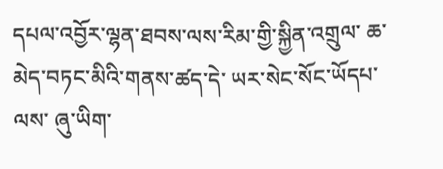དཔལ་འབྱོར་ལྷན་ཐབས་ལས་རིམ་གྱི་སྐྱིན་འགྲུལ་ ཆ་མེད་བཏང་མིའི་གནས་ཚད་དེ་ ཡར་སེང་སོང་ཡོདཔ་ལས་ ཞུ་ཡིག་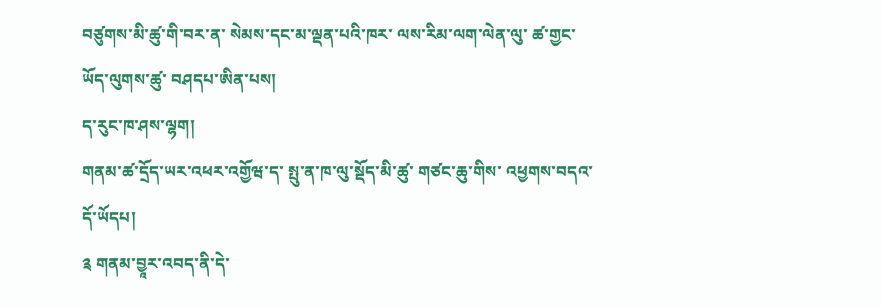བཙུགས་མི་ཚུ་གི་བར་ན་ སེམས་དང་མ་ལྡན་པའི་ཁར་ ལས་རིམ་ལག་ལེན་ལུ་ ཚ་གྱང་ཡོད་ལུགས་ཚུ་ བཤདཔ་ཨིན་པས།
ད་རུང་ཁ་ཤས་ལྷག།
གནམ་ཚ་དྲོད་ཡར་འཕར་འགྱོཝ་ད་ སྤུ་ན་ཁ་ལུ་སྡོད་མི་ཚུ་ གཙང་ཆུ་གིས་ འཕྱགས་བདའ་དོ་ཡོདཔ།
༉ གནམ་བྱཱར་འབད་ནི་དེ་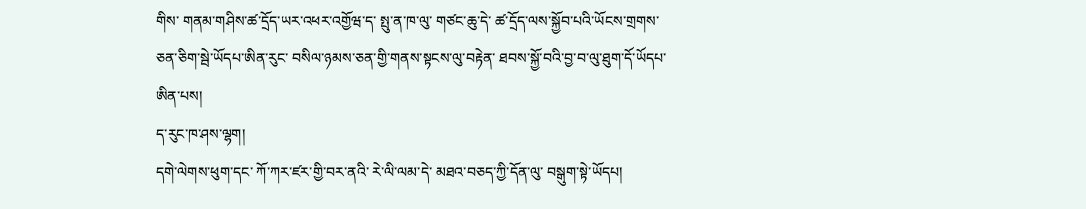གིས་ གནམ་གཤིས་ཚ་དྲོད་ཡར་འཕར་འགྱོཝ་ད་ སྤུ་ན་ཁ་ལུ་ གཙང་ཆུ་དེ་ ཚ་དྲོད་ལས་སྐྱོབ་པའི་ཡོངས་གྲགས་ཅན་ཅིག་སྦེ་ཡོདཔ་ཨིན་རུང་ བསིལ་ཉམས་ཅན་གྱི་གནས་སྟངས་ལུ་བརྟེན་ ཐབས་སྐྱོ་བའི་བྱ་བ་ལུ་ཐུག་དོ་ཡོདཔ་ཨིན་པས།
ད་རུང་ཁ་ཤས་ལྷག།
དགེ་ལེགས་ཕུག་དང་ ཀོ་ཀར་ཛར་གྱི་བར་ནའི་ རེ་ལི་ལམ་དེ་ མཐའ་བཅད་ཀྱི་དོན་ལུ་ བསྒུག་སྟེ་ཡོདཔ།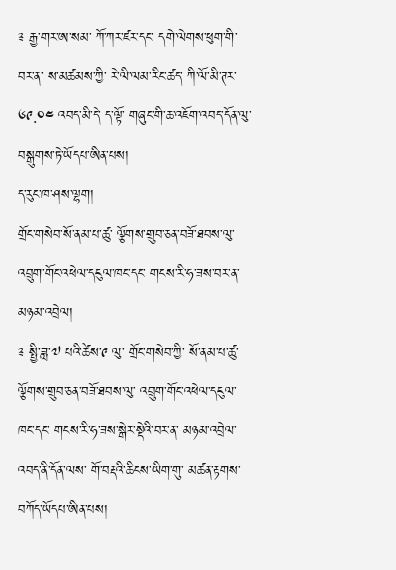༉ རྒྱ་གར་ཨ་སམ་ ཀོ་ཀར་ཛར་དང་ དགེ་ལེགས་ཕུག་གི་བར་ན་ ས་མཚམས་ཀྱི་ རེ་ལི་ལམ་རིང་ཚད་ ཀི་ལོ་མི་ཊར་༦༩.༠༤ འབད་མི་དེ་ ད་ལྟོ་ གཞུང་གི་ཆ་འཇོག་འབད་དོན་ལུ་ བསྒུགས་ཏེ་ཡོདཔ་ཨིན་པས།
ད་རུང་ཁ་ཤས་ལྷག།
གྲོང་གསེབ་སོ་ནམ་པ་ཚུ་ ལྕོགས་གྲུབ་ཅན་བཟོ་ཐབས་ལུ་ འབྲུག་གོང་འཕེལ་དངུལ་ཁང་དང་ གངས་རི་ཧ་ཟས་བར་ན་ མཉམ་འབྲེལ།
༉ སྤྱི་ཟླ་༧ པའི་ཚེས་༩ ལུ་ གྲོང་གསེབ་ཀྱི་ སོ་ནམ་པ་ཚུ་ ལྕོགས་གྲུབ་ཅན་བཟོ་ཐབས་ལུ་ འབྲུག་གོང་འཕེལ་དངུལ་ཁང་དང་ གངས་རི་ཧ་ཟས་སྒེར་སྡེའི་བར་ན་ མཉམ་འབྲེལ་འབད་ནི་དོན་ལས་ གོ་བརྡའི་ཆིངས་ཡིག་གུ་ མཚན་རྟགས་བཀོད་ཡོདཔ་ཨིན་པས།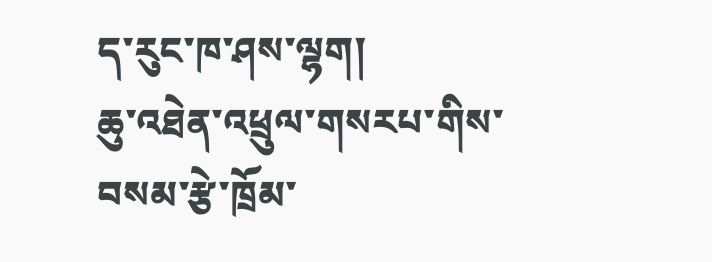ད་རུང་ཁ་ཤས་ལྷག།
ཆུ་འཐེན་འཕྲུལ་གསརཔ་གིས་ བསམ་རྩེ་ཁྲོམ་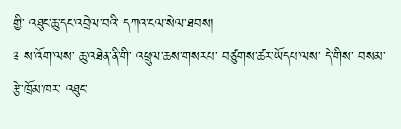གྱི་ འཐུང་ཆུ་དང་འབྲེལ་བའི་ དཀའ་ངལ་སེལ་ཐབས།
༉ ས་འོག་ལས་ ཆུ་འཐེན་ནི་གི་ འཕྲུལ་ཆས་གསརཔ་ བཙུགས་ཚར་ཡོདཔ་ལས་ དེ་གིས་ བསམ་རྩེ་ཁྲོམ་ཁར་ འཐུང་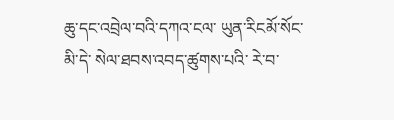ཆུ་དང་འབྲེལ་བའི་དཀའ་ངལ་ ཡུན་རིངམོ་སོང་མི་དེ་ སེལ་ཐབས་འབད་ཚུགས་པའི་ རེ་བ་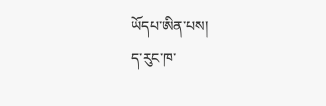ཡོདཔ་ཨིན་པས།
ད་རུང་ཁ་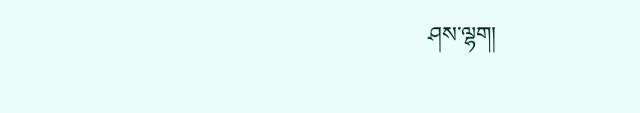ཤས་ལྷག།